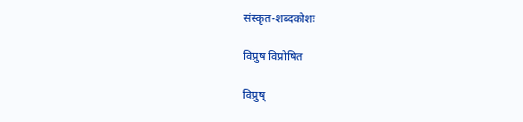संस्कृत-शब्दकोशः

विप्रुष विप्रोषित

विप्रुष्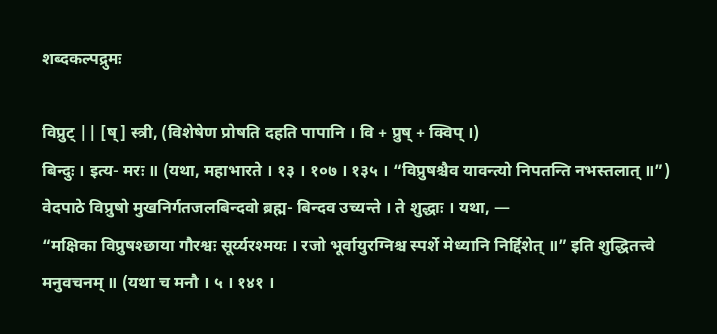शब्दकल्पद्रुमः

विप्रुट् || [ष्] स्त्री, (विशेषेण प्रोषति दहति पापानि । वि + प्रुष् + क्विप् ।)
बिन्दुः । इत्य- मरः ॥ (यथा, महाभारते । १३ । १०७ । १३५ । “विप्रुषश्चैव यावन्त्यो निपतन्ति नभस्तलात् ॥”)
वेदपाठे विप्रुषो मुखनिर्गतजलबिन्दवो ब्रह्म- बिन्दव उच्यन्ते । ते शुद्धाः । यथा, —
“मक्षिका विप्रुषश्छाया गौरश्वः सूर्य्यरश्मयः । रजो भूर्वायुरग्निश्च स्पर्शे मेध्यानि निर्द्दिशेत् ॥” इति शुद्धितत्त्वे मनुवचनम् ॥ (यथा च मनौ । ५ । १४१ ।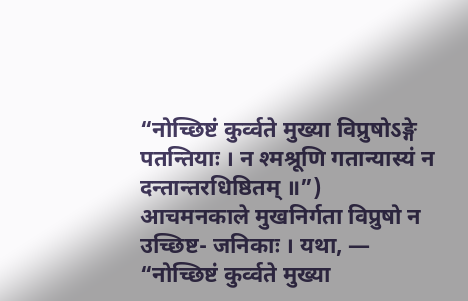“नोच्छिष्टं कुर्व्वते मुख्या विप्रुषोऽङ्गे पतन्तियाः । न श्मश्रूणि गतान्यास्यं न दन्तान्तरधिष्ठितम् ॥”)
आचमनकाले मुखनिर्गता विप्रुषो न उच्छिष्ट- जनिकाः । यथा, —
“नोच्छिष्टं कुर्व्वते मुख्या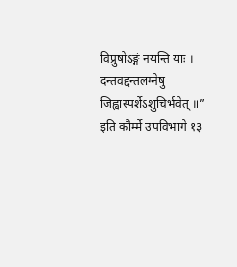विप्रुषोऽङ्गं नयन्ति याः । दन्तवद्दन्तलग्नेषु जिह्वास्पर्शेऽशुचिर्भवेत् ॥” इति कौर्म्मे उपविभागे १३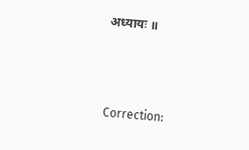अध्यायः ॥



Correction: